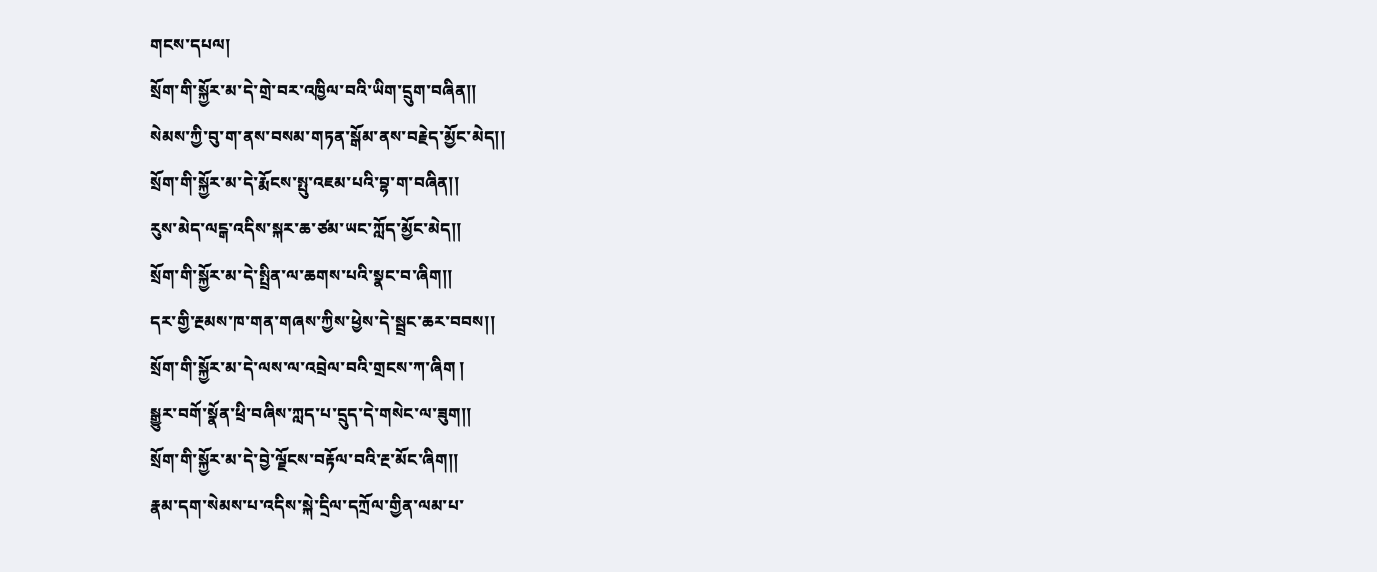གངས་དཔལ།
སྲོག་གི་སྐྱོར་མ་དེ་གྲེ་བར་འཁྱིལ་བའི་ཡིག་དྲུག་བཞིན།།
སེམས་ཀྱི་བུ་ག་ནས་བསམ་གཏན་སྒོམ་ནས་བརྗེད་མྱོང་མེད།།
སྲོག་གི་སྐྱོར་མ་དེ་རྨོངས་སྤུ་འཇམ་པའི་བྷ་ག་བཞིན།།
རུས་མེད་ལངྒ་འདིས་སྐར་ཆ་ཙམ་ཡང་ཀློད་མྱོང་མེད།།
སྲོག་གི་སྐྱོར་མ་དེ་སྤྲིན་ལ་ཆགས་པའི་སྣང་བ་ཞིག།།
དར་གྱི་རྔམས་ཁ་གན་གཞས་ཀྱིས་ཕྱེས་དེ་སྦྲང་ཆར་བབས།།
སྲོག་གི་སྐྱོར་མ་དེ་ལས་ལ་འབྲེལ་བའི་གྲངས་ཀ་ཞིག །
སྒྱུར་བགོ་སྣོན་ཕྲི་བཞིས་ཀླད་པ་དྲུད་དེ་གསེང་ལ་ཟུག།།
སྲོག་གི་སྐྱོར་མ་དེ་བྱེ་ལྗོངས་བརྟོལ་བའི་རྔ་མོང་ཞིག།།
རྣམ་དག་སེམས་པ་འདིས་སྐེ་དྲིལ་དཀྲོལ་གྱིན་ལམ་པ་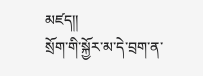མཛད།།
སྲོག་གི་སྐྱོར་མ་དེ་བྲག་ན་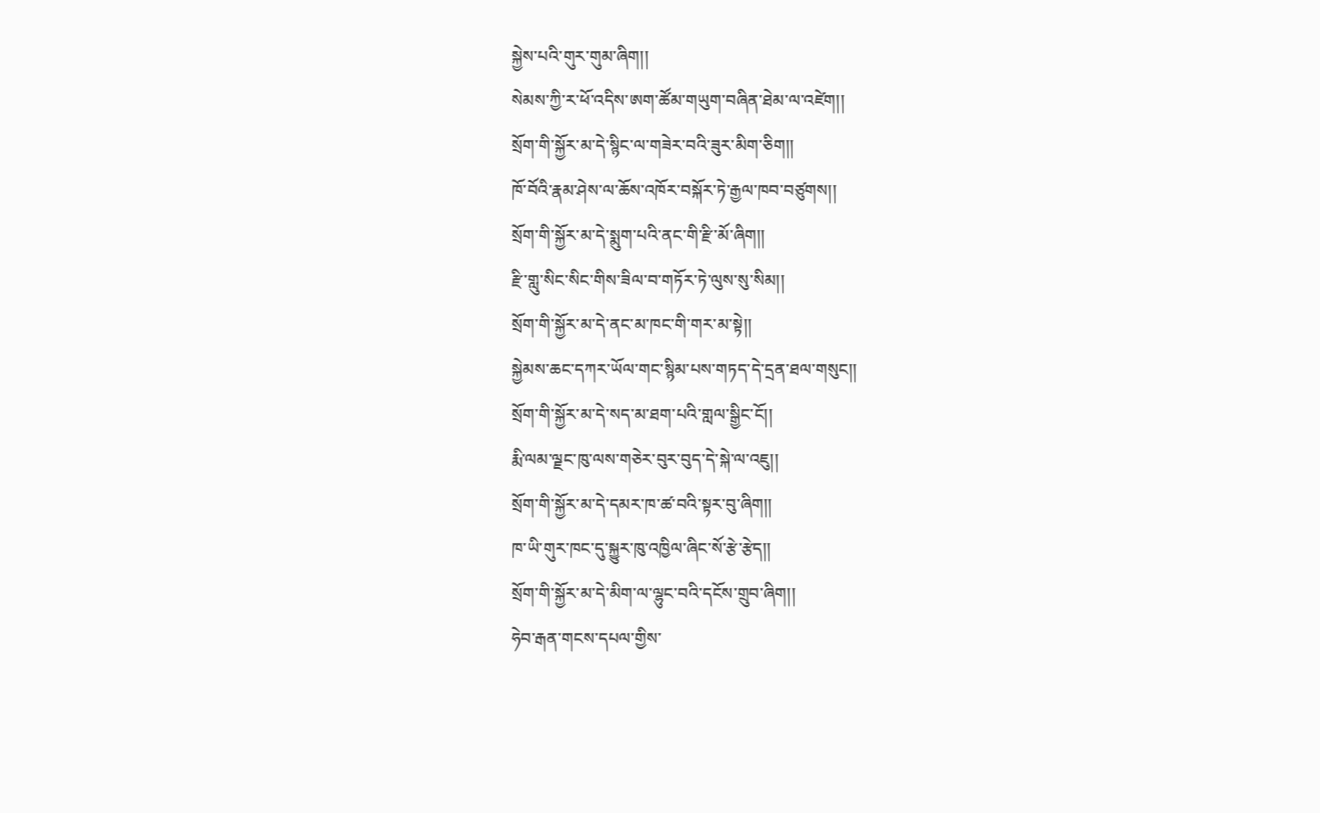སྐྱེས་པའི་གུར་གུམ་ཞིག།།
སེམས་ཀྱི་ར་ཕོ་འདིས་ཨག་ཚོམ་གཡུག་བཞིན་ཐེམ་ལ་འཛེག།།
སྲོག་གི་སྐྱོར་མ་དེ་སྙིང་ལ་གཟེར་བའི་ཟུར་མིག་ཅིག།།
ཁོ་བོའི་རྣམ་ཤེས་ལ་ཆོས་འཁོར་བསྐོར་ཏེ་རྒྱལ་ཁབ་བཙུགས།།
སྲོག་གི་སྐྱོར་མ་དེ་སྨུག་པའི་ནང་གི་རྫི་མོ་ཞིག།།
རྫི་གླུ་སིང་སིང་གིས་ཟིལ་བ་གཏོར་ཏེ་ལུས་སུ་སིམ།།
སྲོག་གི་སྐྱོར་མ་དེ་ནང་མ་ཁང་གི་གར་མ་སྟེ།།
སྐྱེམས་ཆང་དཀར་ཡོལ་གང་སྙིམ་པས་གཏད་དེ་དྲན་ཐལ་གསུང།།
སྲོག་གི་སྐྱོར་མ་དེ་སད་མ་ཐག་པའི་གླལ་སྒྱིང་ངོ།།
རྨི་ལམ་ལྗང་ཁུ་ལས་གཅེར་བུར་བུད་དེ་སྐེ་ལ་འཇུ།།
སྲོག་གི་སྐྱོར་མ་དེ་དམར་ཁ་ཚ་བའི་སྟར་བུ་ཞིག།།
ཁ་ཡི་གུར་ཁང་དུ་སྐྱུར་ཁུ་འཁྱིལ་ཞིང་སོ་རྩེ་རྩེད།།
སྲོག་གི་སྐྱོར་མ་དེ་མིག་ལ་ལྷུང་བའི་དངོས་གྲུབ་ཞིག།།
ཧེབ་རྒན་གངས་དཔལ་གྱིས་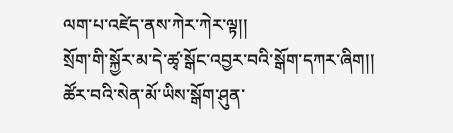ལག་པ་འཛེད་ནས་ཀེར་ཀེར་ལྟ།།
སྲོག་གི་སྐྱོར་མ་དེ་ཚྭ་སྒོང་འབྱར་བའི་སྒོག་དཀར་ཞིག།།
ཚོར་བའི་སེན་མོ་ཡིས་སྒོག་ཤུན་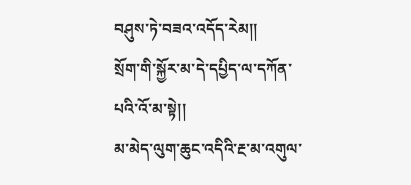བཤུས་ཏེ་བཟའ་འདོད་རེམ།།
སྲོག་གི་སྐྱོར་མ་དེ་དཔྱིད་ལ་དཀོན་པའི་འོ་མ་སྟེ།།
མ་མེད་ལུག་ཆུང་འདིའི་རྔ་མ་འགུལ་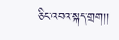ཅིང་འབའ་སྐད་གྲག།།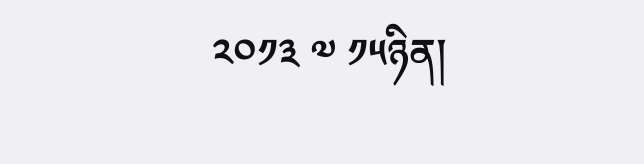༢༠༡༣ ༧ ༡༥ཉིན།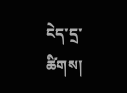ངེད་དྲ་ཚིགས།